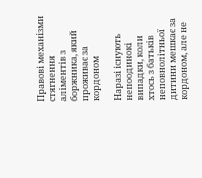Правові механізми стягнення аліментів з боржника, який проживає за кордоном

Наразі існують непоодинокі випадки, коли хтось з батьків неповнолітньої дитини мешкає за кордоном, але не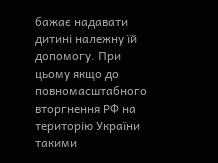бажає надавати дитині належну їй допомогу. При цьому якщо до повномасштабного вторгнення РФ на територію України такими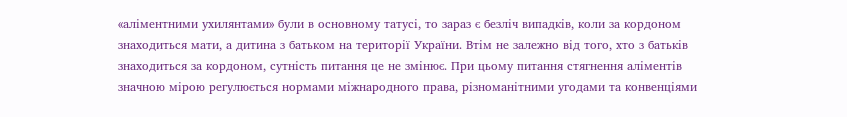«аліментними ухилянтами» були в основному татусі, то зараз є безліч випадків, коли за кордоном знаходиться мати, а дитина з батьком на території України. Втім не залежно від того, хто з батьків знаходиться за кордоном, сутність питання це не змінює. При цьому питання стягнення аліментів значною мірою регулюється нормами міжнародного права, різноманітними угодами та конвенціями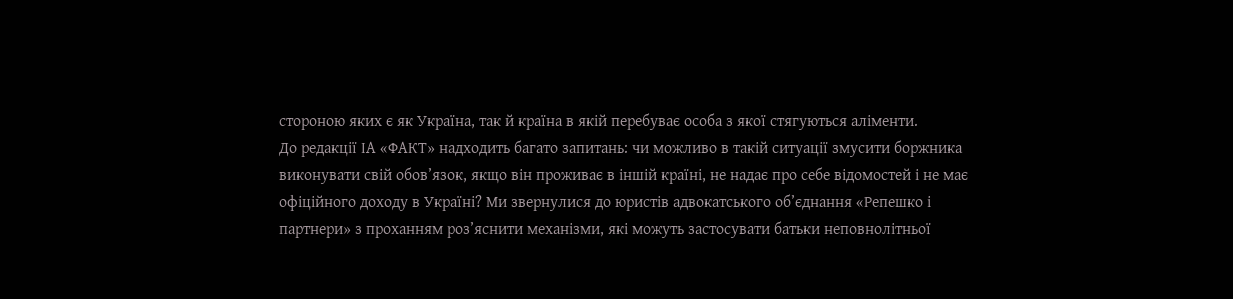стороною яких є як Україна, так й країна в якій перебуває особа з якої стягуються аліменти.
До редакції ІА «ФАКТ» надходить багато запитань: чи можливо в такій ситуації змусити боржника виконувати свій обов’язок, якщо він проживає в іншій країні, не надає про себе відомостей і не має офіційного доходу в Україні? Ми звернулися до юристів адвокатського об’єднання «Репешко і партнери» з проханням роз’яснити механізми, які можуть застосувати батьки неповнолітньої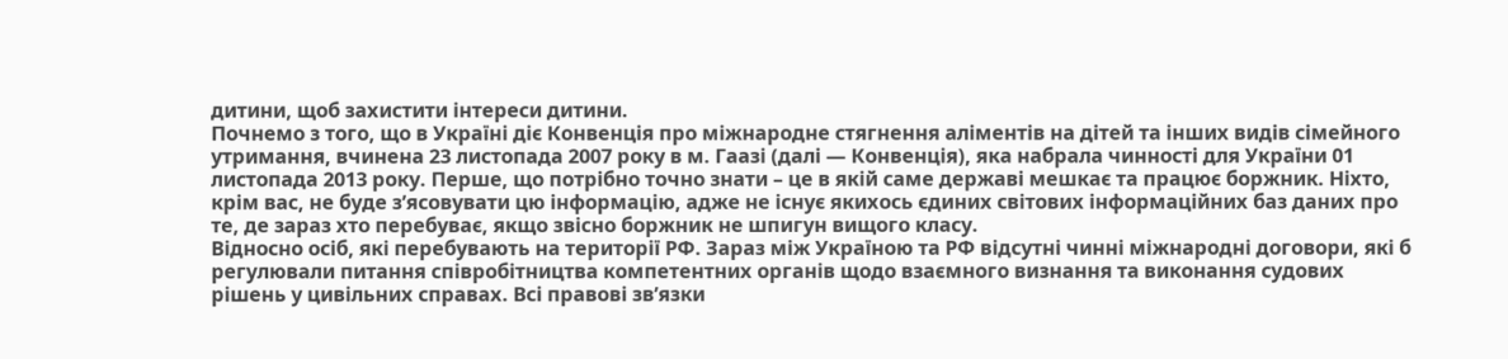дитини, щоб захистити інтереси дитини.
Почнемо з того, що в Україні діє Конвенція про міжнародне стягнення аліментів на дітей та інших видів сімейного утримання, вчинена 23 листопада 2007 року в м. Гаазі (далі — Конвенція), яка набрала чинності для України 01 листопада 2013 року. Перше, що потрібно точно знати – це в якій саме державі мешкає та працює боржник. Ніхто, крім вас, не буде з’ясовувати цю інформацію, адже не існує якихось єдиних світових інформаційних баз даних про те, де зараз хто перебуває, якщо звісно боржник не шпигун вищого класу.
Відносно осіб, які перебувають на території РФ. Зараз між Україною та РФ відсутні чинні міжнародні договори, які б регулювали питання співробітництва компетентних органів щодо взаємного визнання та виконання судових рішень у цивільних справах. Всі правові зв’язки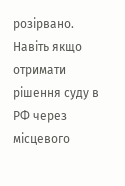розірвано. Навіть якщо отримати рішення суду в РФ через місцевого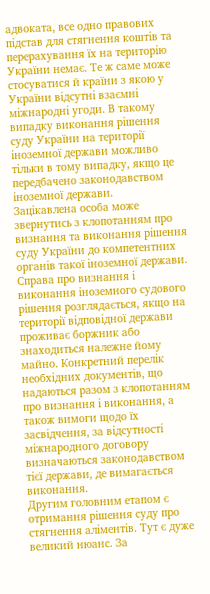адвоката, все одно правових підстав для стягнення коштів та перерахування їх на територію України немає. Те ж саме може стосуватися й країни з якою у України відсутні взаємні міжнародні угоди. В такому випадку виконання рішення суду України на території іноземної держави можливо тільки в тому випадку, якщо це передбачено законодавством іноземної держави.
Зацікавлена особа може звернутись з клопотанням про визнання та виконання рішення суду України до компетентних органів такої іноземної держави. Справа про визнання і виконання іноземного судового рішення розглядається, якщо на території відповідної держави проживає боржник або знаходиться належне йому майно. Конкретний перелік необхідних документів, що надаються разом з клопотанням про визнання і виконання, а також вимоги щодо їх засвідчення, за відсутності міжнародного договору визначаються законодавством тієї держави, де вимагається виконання.
Другим головним етапом є отримання рішення суду про стягнення аліментів. Тут є дуже великий нюанс. За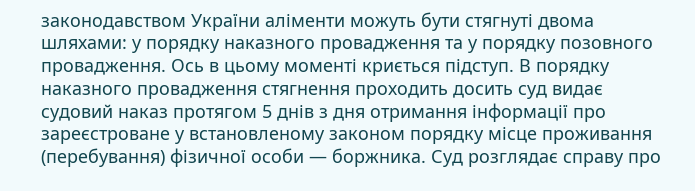законодавством України аліменти можуть бути стягнуті двома шляхами: у порядку наказного провадження та у порядку позовного провадження. Ось в цьому моменті криється підступ. В порядку наказного провадження стягнення проходить досить суд видає судовий наказ протягом 5 днів з дня отримання інформації про зареєстроване у встановленому законом порядку місце проживання (перебування) фізичної особи — боржника. Суд розглядає справу про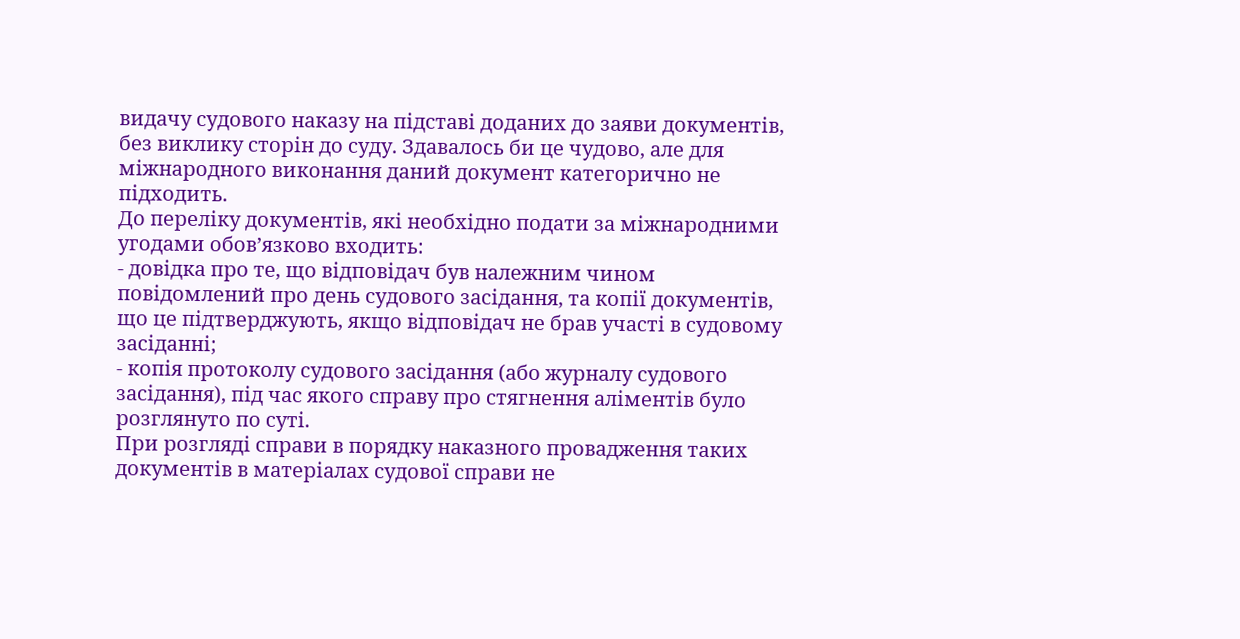видачу судового наказу на підставі доданих до заяви документів, без виклику сторін до суду. Здавалось би це чудово, але для міжнародного виконання даний документ категорично не підходить.
До переліку документів, які необхідно подати за міжнародними угодами обов’язково входить:
- довідка про те, що відповідач був належним чином повідомлений про день судового засідання, та копії документів, що це підтверджують, якщо відповідач не брав участі в судовому засіданні;
- копія протоколу судового засідання (або журналу судового засідання), під час якого справу про стягнення аліментів було розглянуто по суті.
При розгляді справи в порядку наказного провадження таких документів в матеріалах судової справи не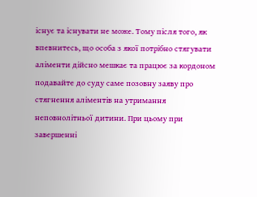існує та існувати не може. Тому після того, як впевнитесь, що особа з якої потрібно стягувати аліменти дійсно мешкає та працює за кордоном подавайте до суду саме позовну заяву про стягнення аліментів на утримання неповнолітньої дитини. При цьому при завершенні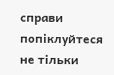справи попіклуйтеся не тільки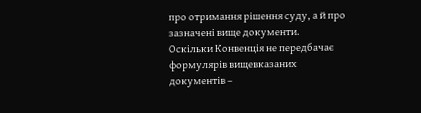про отримання рішення суду, а й про зазначені вище документи.
Оскільки Конвенція не передбачає формулярів вищевказаних документів –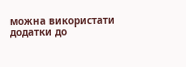можна використати додатки до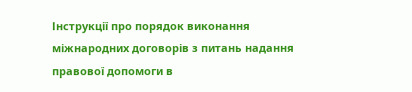Інструкції про порядок виконання міжнародних договорів з питань надання правової допомоги в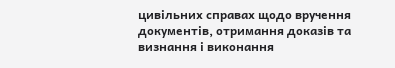цивільних справах щодо вручення документів, отримання доказів та визнання і виконання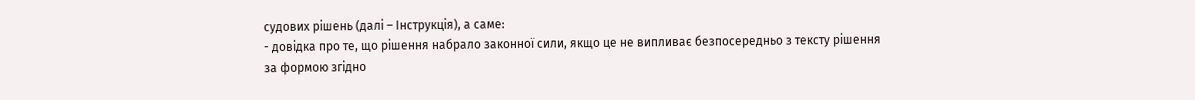судових рішень (далі – Інструкція), а саме:
- довідка про те, що рішення набрало законної сили, якщо це не випливає безпосередньо з тексту рішення за формою згідно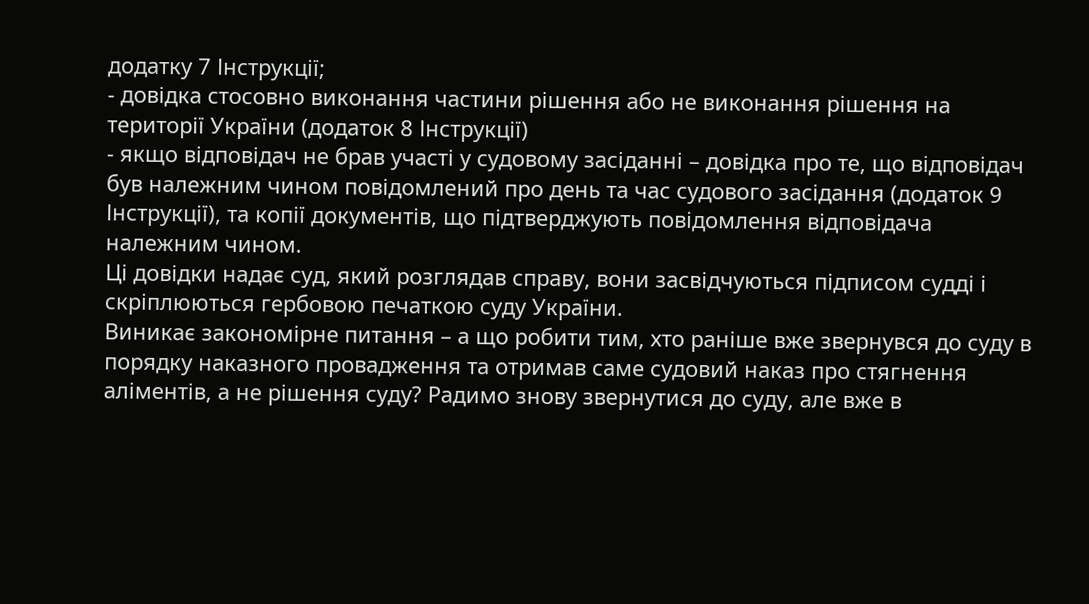додатку 7 Інструкції;
- довідка стосовно виконання частини рішення або не виконання рішення на території України (додаток 8 Інструкції)
- якщо відповідач не брав участі у судовому засіданні – довідка про те, що відповідач був належним чином повідомлений про день та час судового засідання (додаток 9 Інструкції), та копії документів, що підтверджують повідомлення відповідача належним чином.
Ці довідки надає суд, який розглядав справу, вони засвідчуються підписом судді і скріплюються гербовою печаткою суду України.
Виникає закономірне питання – а що робити тим, хто раніше вже звернувся до суду в порядку наказного провадження та отримав саме судовий наказ про стягнення аліментів, а не рішення суду? Радимо знову звернутися до суду, але вже в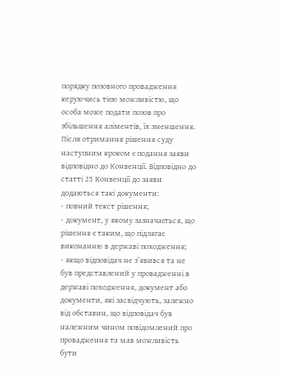порядку позовного провадження керуючись тією можливістю, що особа може подати позов про збільшення аліментів, їх зменшення.
Після отримання рішення суду наступним кроком є подання заяви відповідно до Конвенції. Відповідно до статті 25 Конвенції до заяви додаються такі документи:
- повний текст рішення;
- документ, у якому зазначається, що рішення є таким, що підлягає виконанню в державі походження;
- якщо відповідач не з’явився та не був представлений у провадженні в державі походження, документ або документи, які засвідчують, залежно від обставин, що відповідач був належним чином повідомлений про провадження та мав можливість бути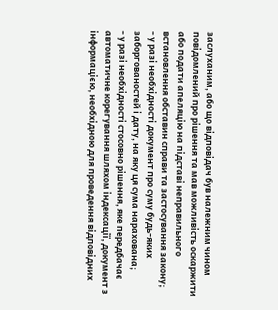заслуханим, або що відповідач був належним чином повідомлений про рішення та мав можливість оскаржити або подати апеляцію на підставі неправильного встановлення обставин справи та застосування закону;
- у разі необхідності документ про суму будь-яких заборгованостей і дату, на яку ця сума нарахована;
- у разі необхідності стосовно рішення, яке передбачає автоматичне корегування шляхом індексації, документ з інформацією, необхідною для проведення відповідних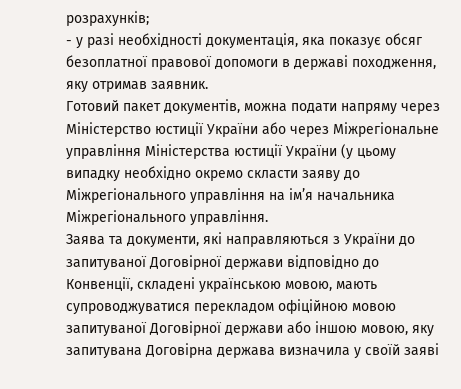розрахунків;
- у разі необхідності документація, яка показує обсяг безоплатної правової допомоги в державі походження, яку отримав заявник.
Готовий пакет документів, можна подати напряму через Міністерство юстиції України або через Міжрегіональне управління Міністерства юстиції України (у цьому випадку необхідно окремо скласти заяву до Міжрегіонального управління на ім’я начальника Міжрегіонального управління.
Заява та документи, які направляються з України до запитуваної Договірної держави відповідно до Конвенції, складені українською мовою, мають супроводжуватися перекладом офіційною мовою запитуваної Договірної держави або іншою мовою, яку запитувана Договірна держава визначила у своїй заяві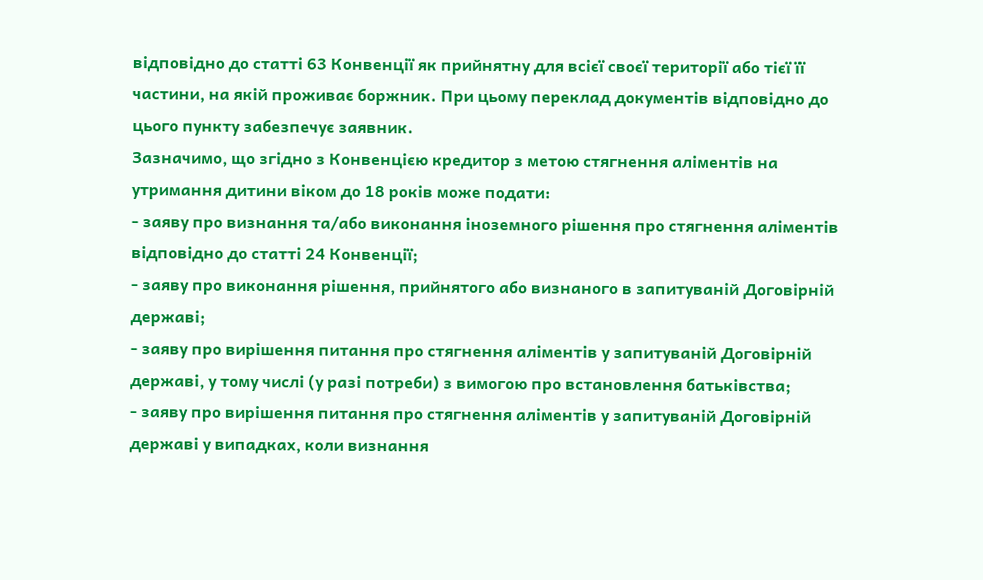відповідно до статті 63 Конвенції як прийнятну для всієї своєї території або тієї її частини, на якій проживає боржник. При цьому переклад документів відповідно до цього пункту забезпечує заявник.
Зазначимо, що згідно з Конвенцією кредитор з метою стягнення аліментів на утримання дитини віком до 18 років може подати:
- заяву про визнання та/або виконання іноземного рішення про стягнення аліментів відповідно до статті 24 Конвенції;
- заяву про виконання рішення, прийнятого або визнаного в запитуваній Договірній державі;
- заяву про вирішення питання про стягнення аліментів у запитуваній Договірній державі, у тому числі (у разі потреби) з вимогою про встановлення батьківства;
- заяву про вирішення питання про стягнення аліментів у запитуваній Договірній державі у випадках, коли визнання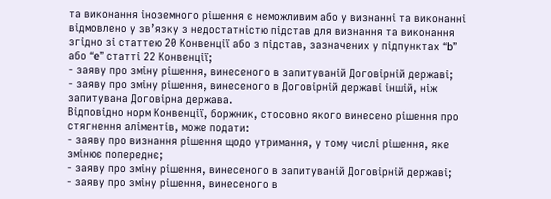та виконання іноземного рішення є неможливим або у визнанні та виконанні відмовлено у зв’язку з недостатністю підстав для визнання та виконання згідно зі статтею 20 Конвенції або з підстав, зазначених у підпунктах “b” або “e” статті 22 Конвенції;
- заяву про зміну рішення, винесеного в запитуваній Договірній державі;
- заяву про зміну рішення, винесеного в Договірній державі іншій, ніж запитувана Договірна держава.
Відповідно норм Конвенції, боржник, стосовно якого винесено рішення про стягнення аліментів, може подати:
- заяву про визнання рішення щодо утримання, у тому числі рішення, яке змінює попереднє;
- заяву про зміну рішення, винесеного в запитуваній Договірній державі;
- заяву про зміну рішення, винесеного в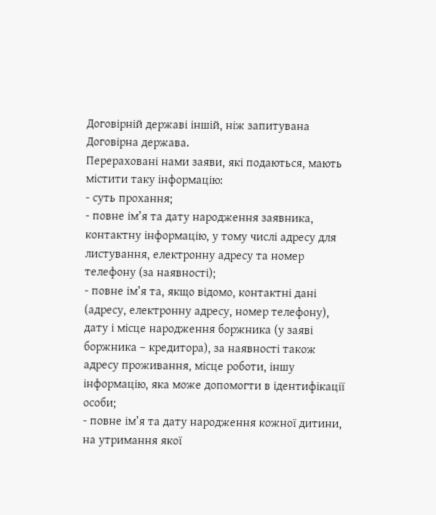Договірній державі іншій, ніж запитувана Договірна держава.
Перераховані нами заяви, які подаються, мають містити таку інформацію:
- суть прохання;
- повне ім’я та дату народження заявника, контактну інформацію, у тому числі адресу для листування, електронну адресу та номер телефону (за наявності);
- повне ім’я та, якщо відомо, контактні дані (адресу, електронну адресу, номер телефону), дату і місце народження боржника (у заяві боржника – кредитора), за наявності також адресу проживання, місце роботи, іншу інформацію, яка може допомогти в ідентифікації особи;
- повне ім’я та дату народження кожної дитини, на утримання якої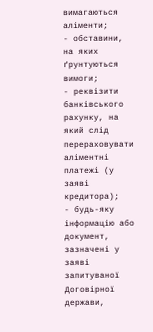вимагаються аліменти;
- обставини, на яких ґрунтуються вимоги;
- реквізити банківського рахунку, на який слід перераховувати аліментні платежі (у заяві кредитора);
- будь-яку інформацію або документ, зазначені у заяві запитуваної Договірної держави,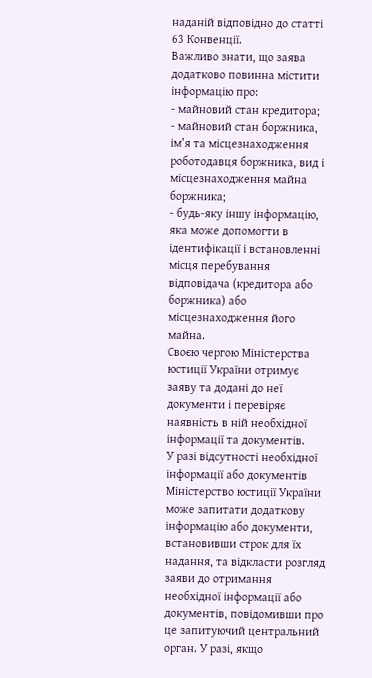наданій відповідно до статті 63 Конвенції.
Важливо знати, що заява додатково повинна містити інформацію про:
- майновий стан кредитора;
- майновий стан боржника, ім’я та місцезнаходження роботодавця боржника, вид і місцезнаходження майна боржника;
- будь-яку іншу інформацію, яка може допомогти в ідентифікації і встановленні місця перебування відповідача (кредитора або боржника) або місцезнаходження його майна.
Своєю чергою Міністерства юстиції України отримує заяву та додані до неї документи і перевіряє наявність в ній необхідної інформації та документів.
У разі відсутності необхідної інформації або документів Міністерство юстиції України може запитати додаткову інформацію або документи, встановивши строк для їх надання, та відкласти розгляд заяви до отримання необхідної інформації або документів, повідомивши про це запитуючий центральний орган. У разі, якщо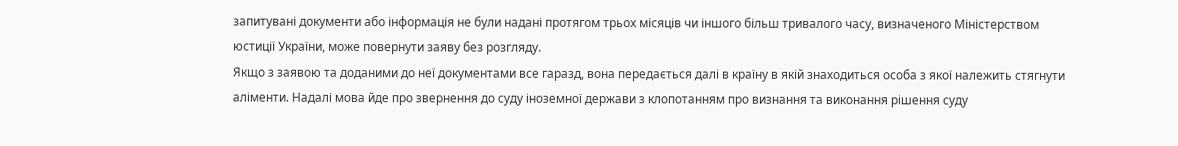запитувані документи або інформація не були надані протягом трьох місяців чи іншого більш тривалого часу, визначеного Міністерством юстиції України, може повернути заяву без розгляду.
Якщо з заявою та доданими до неї документами все гаразд, вона передається далі в країну в якій знаходиться особа з якої належить стягнути аліменти. Надалі мова йде про звернення до суду іноземної держави з клопотанням про визнання та виконання рішення суду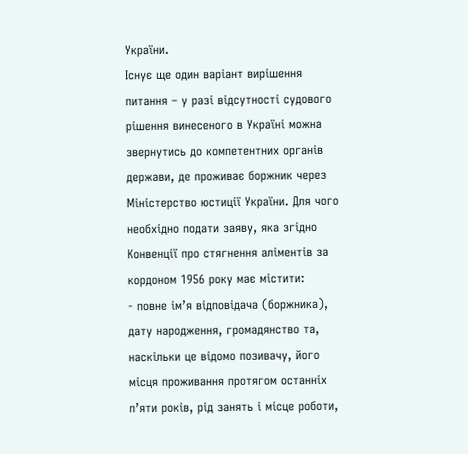України.
Існує ще один варіант вирішення питання – у разі відсутності судового рішення винесеного в Україні можна звернутись до компетентних органів держави, де проживає боржник через Міністерство юстиції України. Для чого необхідно подати заяву, яка згідно Конвенції про стягнення аліментів за кордоном 1956 року має містити:
- повне ім’я відповідача (боржника), дату народження, громадянство та, наскільки це відомо позивачу, його місця проживання протягом останніх п’яти років, рід занять і місце роботи,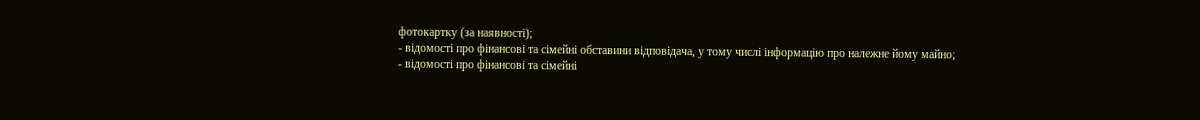фотокартку (за наявності);
- відомості про фінансові та сімейні обставини відповідача, у тому числі інформацію про належне йому майно;
- відомості про фінансові та сімейні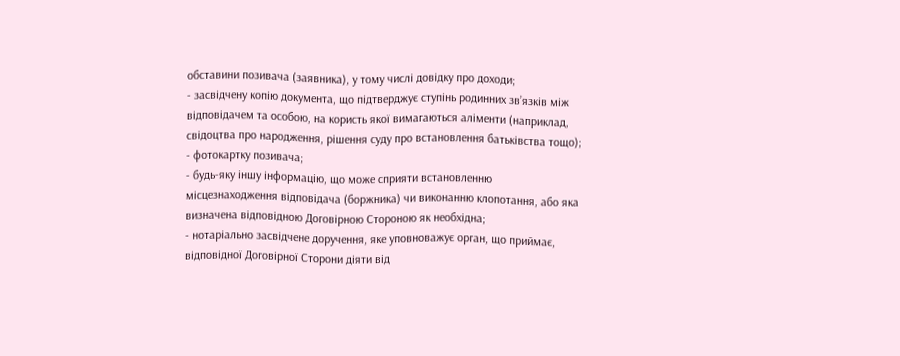обставини позивача (заявника), у тому числі довідку про доходи;
- засвідчену копію документа, що підтверджує ступінь родинних зв’язків між відповідачем та особою, на користь якої вимагаються аліменти (наприклад, свідоцтва про народження, рішення суду про встановлення батьківства тощо);
- фотокартку позивача;
- будь-яку іншу інформацію, що може сприяти встановленню місцезнаходження відповідача (боржника) чи виконанню клопотання, або яка визначена відповідною Договірною Стороною як необхідна;
- нотаріально засвідчене доручення, яке уповноважує орган, що приймає, відповідної Договірної Сторони діяти від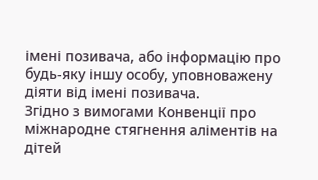імені позивача, або інформацію про будь-яку іншу особу, уповноважену діяти від імені позивача.
Згідно з вимогами Конвенції про міжнародне стягнення аліментів на дітей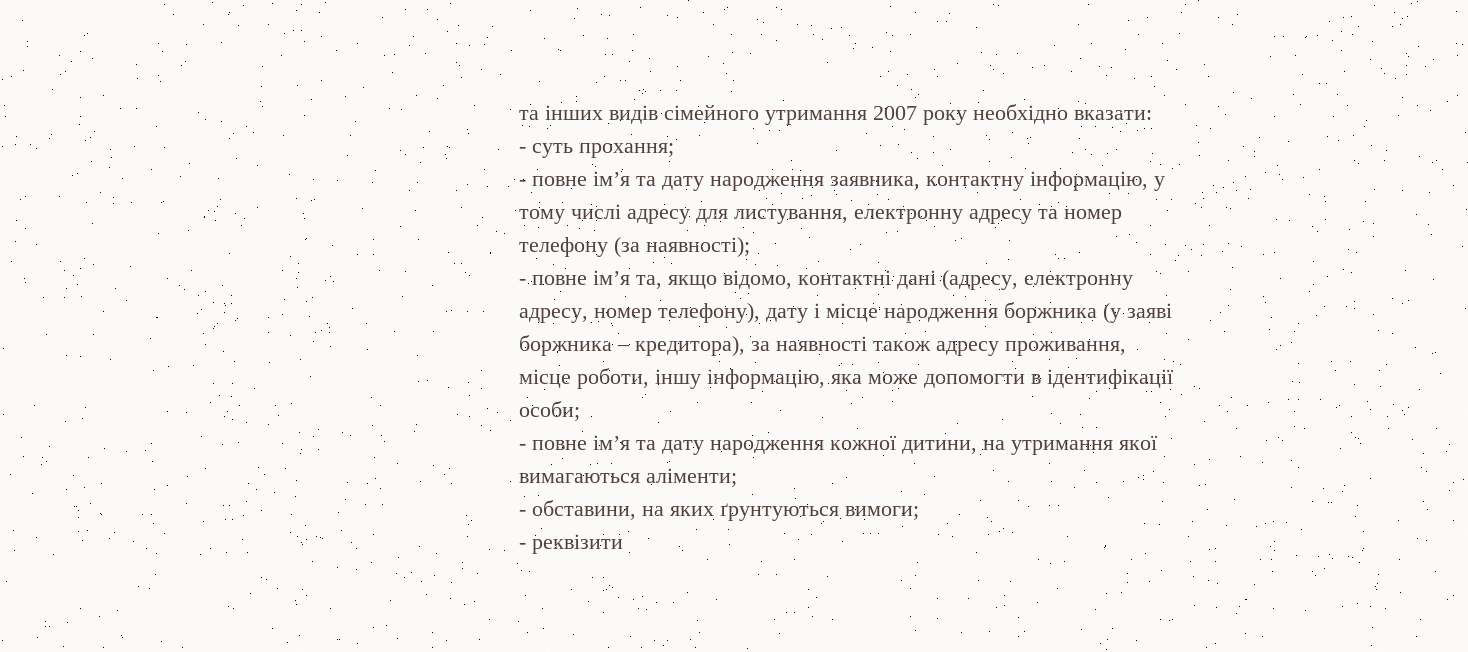та інших видів сімейного утримання 2007 року необхідно вказати:
- суть прохання;
- повне ім’я та дату народження заявника, контактну інформацію, у тому числі адресу для листування, електронну адресу та номер телефону (за наявності);
- повне ім’я та, якщо відомо, контактні дані (адресу, електронну адресу, номер телефону), дату і місце народження боржника (у заяві боржника – кредитора), за наявності також адресу проживання, місце роботи, іншу інформацію, яка може допомогти в ідентифікації особи;
- повне ім’я та дату народження кожної дитини, на утримання якої вимагаються аліменти;
- обставини, на яких ґрунтуються вимоги;
- реквізити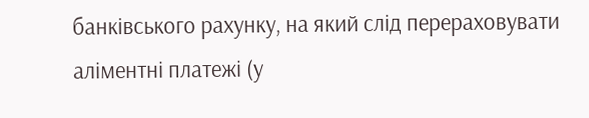банківського рахунку, на який слід перераховувати аліментні платежі (у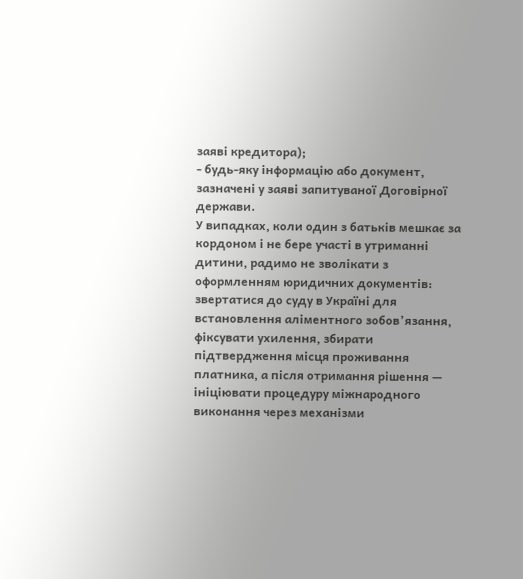заяві кредитора);
- будь-яку інформацію або документ, зазначені у заяві запитуваної Договірної держави.
У випадках, коли один з батьків мешкає за кордоном і не бере участі в утриманні дитини, радимо не зволікати з оформленням юридичних документів: звертатися до суду в Україні для встановлення аліментного зобов’язання, фіксувати ухилення, збирати підтвердження місця проживання платника, а після отримання рішення — ініціювати процедуру міжнародного виконання через механізми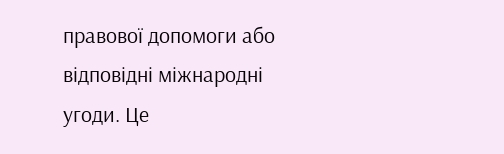правової допомоги або відповідні міжнародні угоди. Це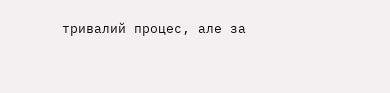тривалий процес, але за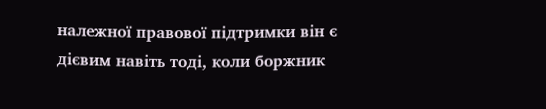належної правової підтримки він є дієвим навіть тоді, коли боржник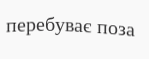перебуває поза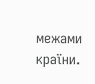межами країни.